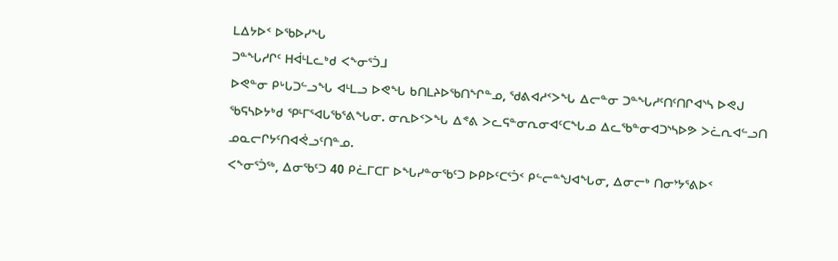ᒪᐃᔭᐅᑉ ᐅᖃᐅᓯᖓ
ᑐᓐᖓᓱᒋᑦ ᕼᐋᒻᒪᓚᒃᑯ ᐸᖕᓂᕐᑑᒧ
ᐅᕙᓐᓂ ᑭᒡᒐᑐᓪᓗᖓ ᐊᒻᒪᓗ ᐅᕙᖓ ᑲᑎᒪᔨᐅᖃᑎᖏᓐᓄ, ᖁᕕᐊᓱᑉᐳᖓ ᐃᓕᓐᓂ ᑐᓐᖓᓱᑦᑎᑦᑎᒋᐊᔅᓴ ᐅᕙᒍ ᖃᕋᓴᐅᔭᒃᑯ ᕿᒻᒥᕐᐊᒐᖃᕐᕕᖓᓂ. ᓂᕆᐅᑉᐳᖓ ᐃᕝᕕ ᐳᓚᕋᓐᓂᕆᓂᐊᑦᑕᖓᓄ ᐃᓚᖃᓐᓂᐊᑐᔅᓴᐅᕗ ᐳᓛᕆᐊᓪᓗᑎ ᓄᓇᓕᒋᔭᑦᑎᐊᕚᓗᑦᑎᓐᓄ.
ᐸᖕᓂᕐᑑᖅ, ᐃᓂᖃᑦᑐ 40 ᑭᓛᒥᑕᒥ ᐅᖓᓯᓐᓂᖃᑦᑐ ᐅᑭᐅᑦᑕᕐᑑᑉ ᑭᓪᓕᓐᖑᐊᖓᓂ, ᐃᓂᓕᒃ ᑎᓂᔾᔭᕐᕕᐅᑉ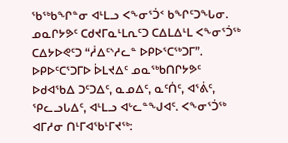ᖃᖅᑲᖏᓐᓂ ᐊᒻᒪᓗ ᐸᖕᓂᕐᑑᑉ ᑲᖏᑦᑐᖓᓂ. ᓄᓇᒋᔭᕗᑦ ᑕᑯᔪᒥᓇᒻᒪᕆᑦᑐ ᑕᐃᒪᐃᒻᒪ ᐸᖕᓂᕐᑑᖅ ᑕᐃᔭᐅᕙᑦᑐ “ᓲᐃᑦᔅᓱᓚᓐ ᐅᑭᐅᕐᑕᖅᑐᒥ”.
ᐅᑭᐅᑦᑕᕐᑐᒥᐅ ᐆᒪᔪᐃᑦ ᓄᓇᖅᑲᑎᒋᔭᕗᑦ ᐅᑯᐊᖃᐃ ᑐᑦᑐᐃᑦ, ᓇᓄᐃᑦ, ᓇᑦᑏᑦ, ᐊᕐᕖᑦ, ᕿᓚᓗᒐᐃᑦ, ᐊᒻᒪᓗ ᐊᒡᓚᓐᖑᐊᑦ. ᐸᖕᓂᕐᑑᖅ ᐊᒥᓱᓂ ᑎᒻᒥᐊᖃᒻᒥᔪᖅ: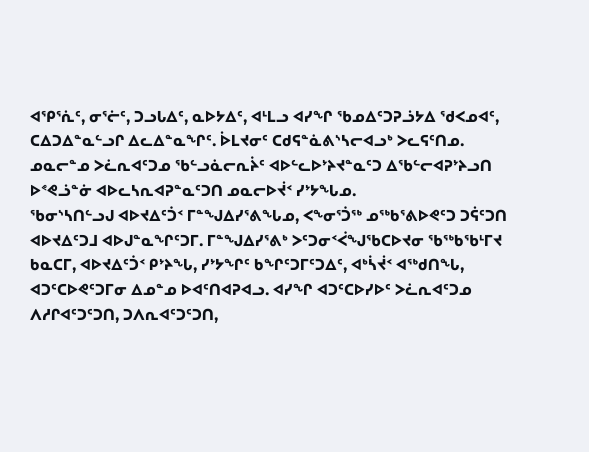ᐊᕿᕐᕇᑦ, ᓂᕐᓖᑦ, ᑐᓗᒐᐃᑦ, ᓇᐅᔭᐃᑦ, ᐊᒻᒪᓗ ᐊᓯᖏ ᖃᓄᐃᑦᑐᕈᓘᔭᐃ ᖁᐸᓄᐊᑦ, ᑕᐃᑐᐃᓐᓇᓪᓗᒋ ᐃᓚᐃᓐᓇᖏᑦ. ᐆᒪᔪᓂᑦ ᑕᑯᕋᓐᓈᕕᔅᓴᓕᐊᓗᒃ ᐳᓚᕋᑦᑎᓄ. ᓄᓇᓕᓐᓄ ᐳᓛᕆᐊᑦᑐᓄ ᖃᓪᓗᓈᓕᕆᔩᑦ ᐊᐅᓪᓚᐅᔾᔨᔪᓐᓇᑦᑐ ᐃᖃᓪᓕᐊᕈᔾᔨᓗᑎ ᐅᕝᕙᓘᓐᓃ ᐊᐅᓚᓴᕆᐊᕈᓐᓇᑦᑐᑎ ᓄᓇᓕᐅᔫᑉ ᓯᔾᔭᖓᓄ.
ᖃᓂᔅᓴᑎᓪᓗᒍ ᐊᐅᔪᐃᑦᑑᑉ ᒥᓐᖑᐃᓯᕐᕕᖓᓄ, ᐸᖕᓂᕐᑑᖅ ᓄᖅᑲᕐᕕᐅᕙᑦᑐ ᑐᕌᑦᑐᑎ ᐊᐅᔪᐃᑦᑐᒧ ᐊᐅᒍᓐᓇᖏᑦᑐᒥ. ᒥᓐᖑᐃᓯᕐᕕᒃ ᐳᑦᑐᓂᑉᐹᖑᖃᑕᐅᔪᓂ ᖃᖅᑲᖃᒻᒥᔪ ᑲᓇᑕᒥ, ᐊᐅᔪᐃᑦᑑᑉ ᑭᔾᔨᖓ, ᓯᔾᔭᖏᑦ ᑲᖏᑦᑐᒥᑦᑐᐃᑦ, ᐊᒃᓵᔫᑉ ᐊᖅᑯᑎᖓ, ᐊᑐᑦᑕᐅᕙᑦᑐᒥᓂ ᐃᓄᓐᓄ ᐅᐊᑦᑎᐊᕈᐊᓗ. ᐊᓯᖏ ᐊᑐᑦᑕᐅᓯᐅᑦ ᐳᓛᕆᐊᑦᑐᓄ ᐱᓱᒋᐊᑦᑐᑦᑐᑎ, ᑐᐱᕆᐊᑦᑐᑦᑐᑎ,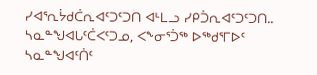ᓯᐊᕐᕆᔮᑯᑖᕆᐊᑦᑐᑦᑐᑎ ᐊᒻᒪᓗ ᓯᑭᑑᕆᐊᑦᑐᑦᑐᑎ..
ᓴᓇᓐᖑᐊᒐᑦᑖᐸᑦᑐᓄ, ᐸᖕᓂᕐᑑᖅ ᐅᖅᑯᕐᒥᐅᑦ ᓴᓇᓐᖑᐊᑦᑏᑦ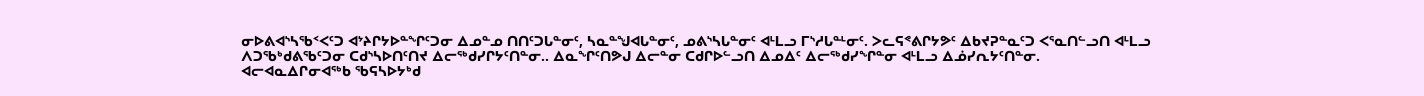ᓂᐅᕕᐊᔅᓴᖃᑉᐸᑦᑐ ᐊᔾᔨᒋᔭᐅᓐᖏᑦᑐᓂ ᐃᓄᓐᓄ ᑎᑎᑦᑐᒐᓐᓂᑦ, ᓴᓇᓐᖑᐊᒐᓐᓂᑦ, ᓄᕕᔅᓴᒐᓐᓂᑦ ᐊᒻᒪᓗ ᒥᔅᓱᒐᓐᒻᓂᑦ. ᐳᓚᕋᕝᕕᒋᔭᕗᑦ ᐃᑲᔪᕈᓐᓇᑦᑐ ᐸᕐᓇᑎᓪᓗᑎ ᐊᒻᒪᓗ ᐱᑐᖃᒃᑯᕕᖃᑦᑐᓂ ᑕᑯᔅᓴᐅᑎᑦᑎᔪ ᐃᓕᖅᑯᓯᒋᔭᑦᑎᓐᓂ.. ᐃᓇᖏᑦᑎᕗᒍ ᐃᓕᓐᓂ ᑕᑯᒋᐅᓪᓗᑎ ᐃᓄᐃᑦ ᐃᓕᖅᑯᓯᖏᓐᓂ ᐊᒻᒪᓗ ᐃᓅᓯᕆᔭᑦᑎᓐᓂ.
ᐊᓕᐊᓇᐃᒋᓂᐊᖅᑲ ᖃᕋᓴᐅᔭᒃᑯ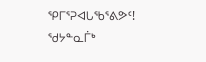ᕿᒥᕐᕈᐊᒐᖃᕐᕕᕗᑦ!
ᖁᔭᓐᓇᒦᒃ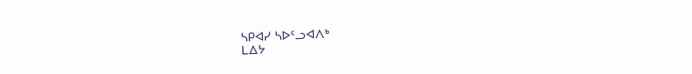ᓴᑭᐊᓯ ᓴᐅᑦᓗᐊᐱᒃ
ᒪᐃᔭ